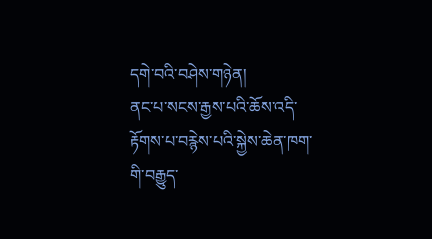དགེ་བའི་བཤེས་གཉེན།
ནང་པ་སངས་རྒྱས་པའི་ཆོས་འདི་རྟོགས་པ་བརྙེས་པའི་སྐྱེས་ཆེན་ཁག་གི་བརྒྱུད་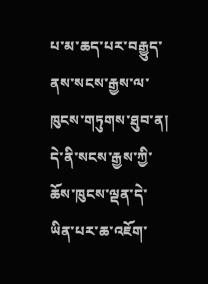པ་མ་ཆད་པར་བརྒྱུད་ནས་སངས་རྒྱས་ལ་ཁུངས་གཏུགས་ཐུབ་ན། དེ་ནི་སངས་རྒྱས་ཀྱི་ཆོས་ཁུངས་ལྡན་དེ་ཡིན་པར་ཆ་འཇོག་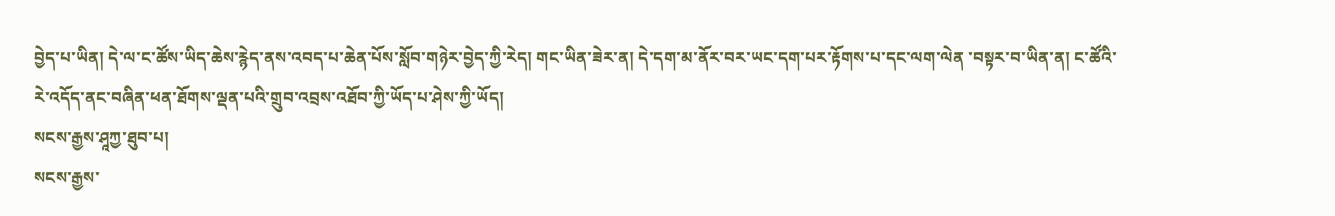བྱེད་པ་ཡིན། དེ་ལ་ང་ཚོས་ཡིད་ཆེས་རྙེད་ནས་འབད་པ་ཆེན་པོས་སློབ་གཉེར་བྱེད་ཀྱི་རེད། གང་ཡིན་ཟེར་ན། དེ་དག་མ་ནོར་བར་ཡང་དག་པར་རྟོགས་པ་དང་ལག་ལེན ་བསྟར་བ་ཡིན་ན། ང་ཚོའི་རེ་འདོད་ནང་བཞིན་ཕན་ཐོགས་ལྡན་པའི་གྲུབ་འབྲས་འཐོབ་ཀྱི་ཡོད་པ་ཤེས་ཀྱི་ཡོད།
སངས་རྒྱས་ཤཱཀྱ་ཐུབ་པ།
སངས་རྒྱས་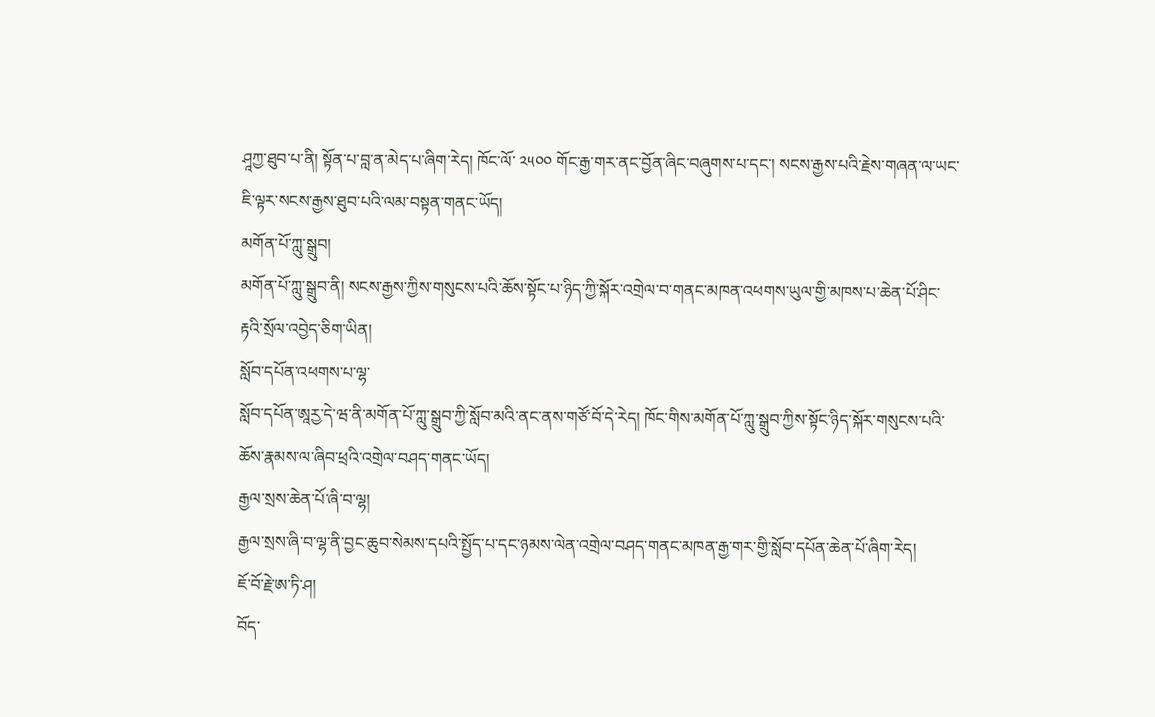ཤཱཀྱ་ཐུབ་པ་ནི། སྟོན་པ་བླ་ན་མེད་པ་ཞིག་རེད། ཁོང་ལོ་ ༢༥༠༠ གོང་རྒྱ་གར་ནང་བྱོན་ཞིང་བཞུགས་པ་དང་། སངས་རྒྱས་པའི་རྗེས་གཞན་ལ་ཡང་ཇི་ལྟར་སངས་རྒྱས་ཐུབ་པའི་ལམ་བསྟན་གནང་ཡོད།
མགོན་པོ་ཀླུ་སྒྲུབ།
མགོན་པོ་ཀླུ་སྒྲུབ་ནི། སངས་རྒྱས་ཀྱིས་གསུངས་པའི་ཆོས་སྟོང་པ་ཉིད་ཀྱི་སྐོར་འགྲེལ་བ་གནང་མཁན་འཕགས་ཡུལ་གྱི་མཁས་པ་ཆེན་པོ་ཤིང་རྟའི་སྲོལ་འབྱེད་ཅིག་ཡིན།
སློབ་དཔོན་འཕགས་པ་ལྷ་
སློབ་དཔོན་ཨཱརྱ་དེ་ཝ་ནི་མགོན་པོ་ཀླུ་སྒྲུབ་ཀྱི་སློབ་མའི་ནང་ནས་གཙོ་བོ་དེ་རེད། ཁོང་གིས་མགོན་པོ་ཀླུ་སྒྲུབ་ཀྱིས་སྟོང་ཉིད་སྐོར་གསུངས་པའི་ཆོས་རྣམས་ལ་ཞིབ་ཕྲའི་འགྲེལ་བཤད་གནང་ཡོད།
རྒྱལ་སྲས་ཆེན་པོ་ཞི་བ་ལྷ།
རྒྱལ་སྲས་ཞི་བ་ལྷ་ནི་བྱང་ཆུབ་སེམས་དཔའི་སྤྱོད་པ་དང་ཉམས་ལེན་འགྲེལ་བཤད་གནང་མཁན་རྒྱ་གར་གྱི་སློབ་དཔོན་ཆེན་པོ་ཞིག་རེད།
ཇོ་བོ་རྗེ་ཨ་ཏི་ཤ།
བོད་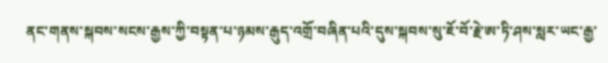ནང་གནས་སྐབས་སངས་རྒྱས་ཀྱི་བསྟན་པ་ཉམས་རྒུད་འགྲོ་བཞིན་པའི་དུས་སྐབས་སུ་ཇོ་བོ་རྗེ་ཨ་ཏི་ཤས་སླར་ཡང་རྒྱ་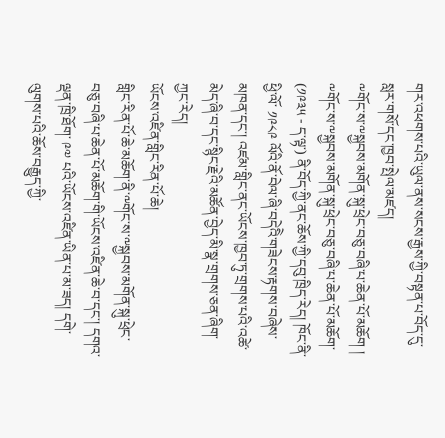གར་འཕགས་པའི་ཡུལ་ནས་སངས་རྒྱས་ཀྱི་བསྟན་པ་བོད་དུ་སླར་གསོ་དང་ཁྱབ་སྤེལ་མཛད།
༸གོང་ས་༸སྐྱབས་མགོན་སྐུ་ཕྲེང་བཅུ་བཞི་པ་ཆེན་པོ་མཆོག །
༸གོང་ས་༸སྐྱབས་མགོན་སྐུ་ཕྲེང་བཅུ་བཞི་པ་ཆེན་པོ་མཆོག་ (༡༩༣༥ - ད་ལྟ་) ནི་བོད་ཀྱི་ནང་ཆོས་ཀྱི་དབུ་ཁྲིད་རེད། ཁོང་ནི་ཕྱི་ལོ་ ༡༩༨༩ ལོའི་ནོ་བེལ་ཞི་བདེའིེ་གཟེངས་རྟགས་བཞེས་མཁན་དང་། འཛམ་གླིང་ནང་ཡོངས་ཁྱབ་ཏུ་གྲགས་པའི་འཚེ་མེད་ཞི་བ་དང་སྙིང་རྗེའི་མཚོན་བྱེད་མི་སྣ་གྲགས་ཅན་ཞིག་ཀྱང་རེད།
ཡོངས་འཛིན་གླིང་རིན་པོ་ཆེ།
གླིང་རིན་པོ་ཆེ་མཆོག་ནི་༸གོང་ས་༸སྐྱབས་མགོན་སྐུ་ཕྲེང་བཅུ་བཞི་པ་ཆེན་པོ་མཆོག་གི་ཡོངས་འཛིན་ཆེ་བ་དང་། དགའ་ལྡན་ཁྲི་ཐོག་ ༩༧ པའི་ཡོངས་འཛིན་ཡིན་པ་མ་ཟད། དགེ་ལུགས་པའི་ཆོས་བརྒྱུད་ཀྱི་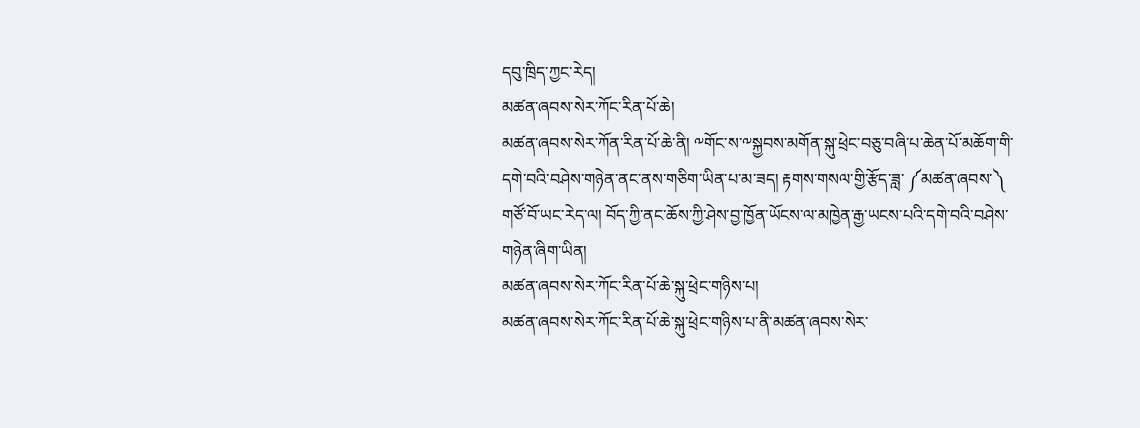དབུ་ཁྲིད་ཀྱང་རེད།
མཚན་ཞབས་སེར་ཀོང་རིན་པོ་ཆེ།
མཚན་ཞབས་སེར་ཀོན་རིན་པོ་ཆེ་ནི། ༸གོང་ས་༸སྐྱབས་མགོན་སྐུ་ཕྲེང་བཅུ་བཞི་པ་ཆེན་པོ་མཆོག་གི་དགེ་བའི་བཤེས་གཉེན་ནང་ནས་གཅིག་ཡིན་པ་མ་ཟད། རྟགས་གསལ་གྱི་རྩོད་ཟླ་ ༼མཚན་ཞབས་༽ གཙོ་བོ་ཡང་རེད་ལ། བོད་ཀྱི་ནང་ཆོས་ཀྱི་ཤེས་བྱ་ཁྱོན་ཡོངས་ལ་མཁྱེན་རྒྱ་ཡངས་པའི་དགེ་བའི་བཤེས་གཉེན་ཞིག་ཡིན།
མཚན་ཞབས་སེར་ཀོང་རིན་པོ་ཆེ་སྐུ་ཕྲེང་གཉིས་པ།
མཚན་ཞབས་སེར་ཀོང་རིན་པོ་ཆེ་སྐུ་ཕྲེང་གཉིས་པ་ནི་མཚན་ཞབས་སེར་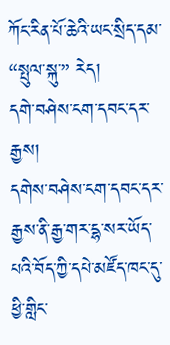ཀོང་རིན་པོ་ཆེའི་ཡང་སྲིད་དམ་ “སྤུལ་སྐུ་” རེད།
དགེ་བཤེས་ངག་དབང་དར་རྒྱས།
དགེས་བཤེས་ངག་དབང་དར་རྒྱས་ནི་རྒྱ་གར་དྷ་སར་ཡོད་པའི་བོད་ཀྱི་དཔེ་མཛོད་ཁང་དུ་ཕྱི་གླིང་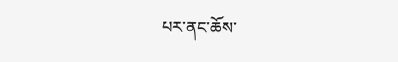པར་ནང་ཆོས་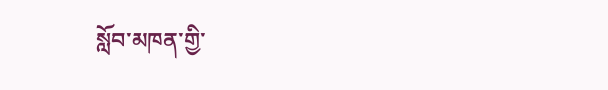སློབ་མཁན་གྱི་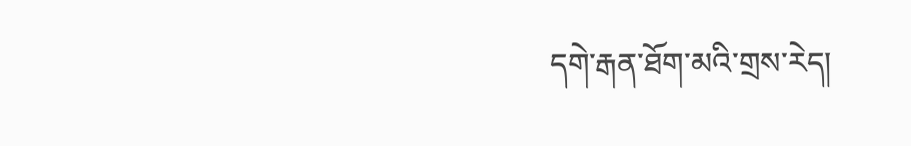དགེ་རྒན་ཐོག་མའི་གྲས་རེད།